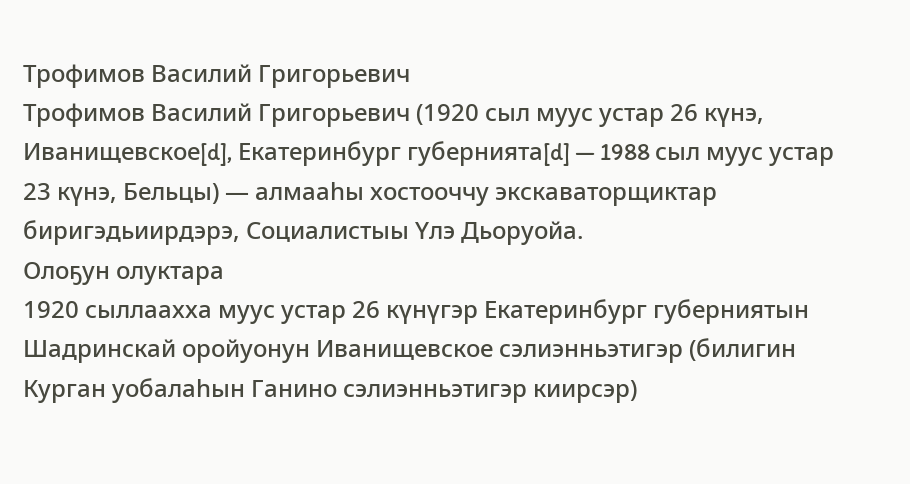Трофимов Василий Григорьевич
Трофимов Василий Григорьевич (1920 сыл муус устар 26 күнэ, Иванищевское[d], Екатеринбург губернията[d] — 1988 сыл муус устар 23 күнэ, Бельцы) — алмааһы хостооччу экскаваторщиктар биригэдьиирдэрэ, Социалистыы Үлэ Дьоруойа.
Олоҕун олуктара
1920 сыллаахха муус устар 26 күнүгэр Екатеринбург губерниятын Шадринскай оройуонун Иванищевское сэлиэнньэтигэр (билигин Курган уобалаһын Ганино сэлиэнньэтигэр киирсэр)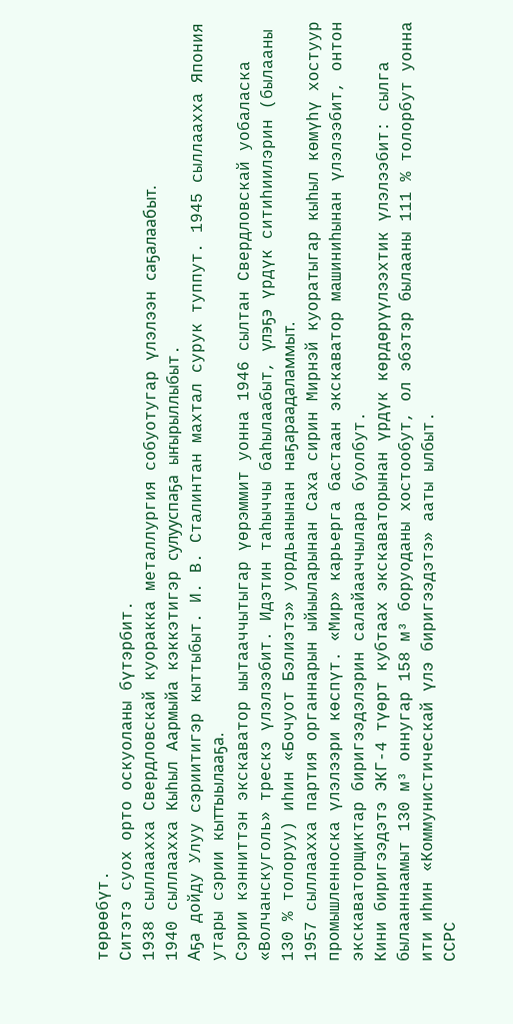төрөөбүт.
Ситэтэ суох орто оскуоланы бүтэрбит.
1938 сыллаахха Свердловскай куоракка металлургия собуотугар үлэлээн саҕалаабыт.
1940 сыллаахха Кыһыл Аармыйа кэккэтигэр сулууспаҕа ыҥырыллыбыт.
Аҕа дойду Улуу сэриитигэр кыттыбыт. И. В. Сталинтан махтал сурук туппут. 1945 сыллаахха Япония утары сэрии кыттыылааҕа.
Сэрии кэнниттэн экскаватор ыытааччытыгар үөрэммит уонна 1946 сылтан Свердловскай уобаласка «Волчанскуголь» трескэ үлэлээбит. Идэтин таһыччы баһылаабыт, үлэҕэ үрдүк ситиһиилэрин (былааны 130 % толоруу) иһин «Бочуот Бэлиэтэ» уордьанынан наҕараадаламмыт.
1957 сыллаахха партия органнарын ыйыыларынан Саха сирин Мирнэй куоратыгар кыһыл көмүһү хостуур промышленноска үлэлээри көспүт. «Мир» карьерга бастаан экскаватор машиниһынан үлэлээбит, онтон экскаваторщиктар биригээдэлэрин салайааччылара буолбут.
Кини биригээдэтэ ЭКГ-4 түөрт кубтаах экскаваторынан үрдүк көрдөрүүлээхтик үлэлээбит: сылга былааннаамыт 130 м³ оннугар 158 м³ боруоданы хостообут, ол эбэтэр былааны 111 % толорбут уонна ити иһин «Коммунистическай үлэ биригээдэтэ» ааты ылбыт.
ССРС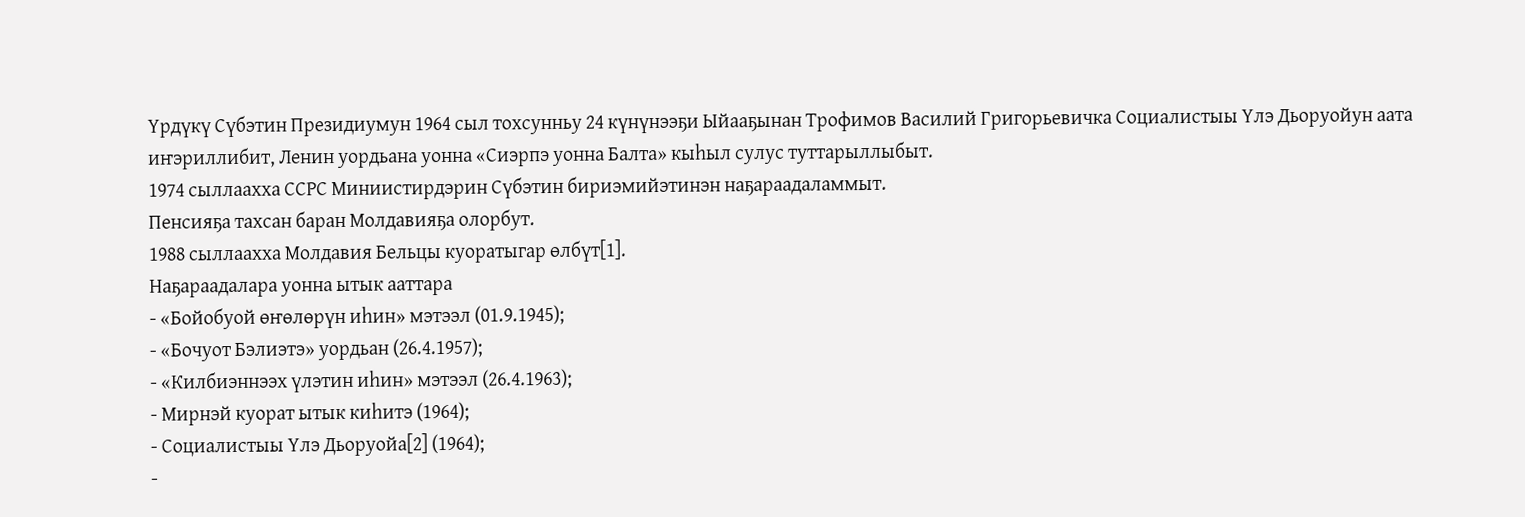Үрдүкү Сүбэтин Президиумун 1964 сыл тохсунньу 24 күнүнээҕи Ыйааҕынан Трофимов Василий Григорьевичка Социалистыы Үлэ Дьоруойун аата иҥэриллибит, Ленин уордьана уонна «Сиэрпэ уонна Балта» кыһыл сулус туттарыллыбыт.
1974 сыллаахха ССРС Миниистирдэрин Сүбэтин бириэмийэтинэн наҕараадаламмыт.
Пенсияҕа тахсан баран Молдавияҕа олорбут.
1988 сыллаахха Молдавия Бельцы куоратыгар өлбүт[1].
Наҕараадалара уонна ытык ааттара
- «Бойобуой өҥөлөрүн иһин» мэтээл (01.9.1945);
- «Бочуот Бэлиэтэ» уордьан (26.4.1957);
- «Килбиэннээх үлэтин иһин» мэтээл (26.4.1963);
- Мирнэй куорат ытык киһитэ (1964);
- Социалистыы Үлэ Дьоруойа[2] (1964);
-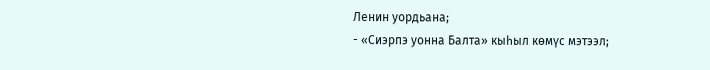Ленин уордьана;
- «Сиэрпэ уонна Балта» кыһыл көмүс мэтээл;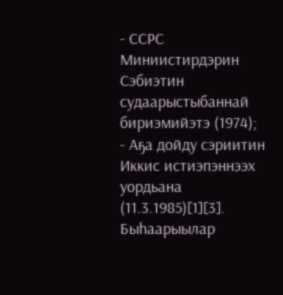- ССРС Миниистирдэрин Сэбиэтин судаарыстыбаннай бириэмийэтэ (1974);
- Аҕа дойду сэриитин Иккис истиэпэннээх уордьана (11.3.1985)[1][3].
Быһаарыылар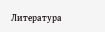Литература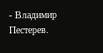- Владимир Пестерев.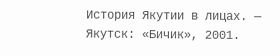История Якутии в лицах. — Якутск: «Бичик», 2001.